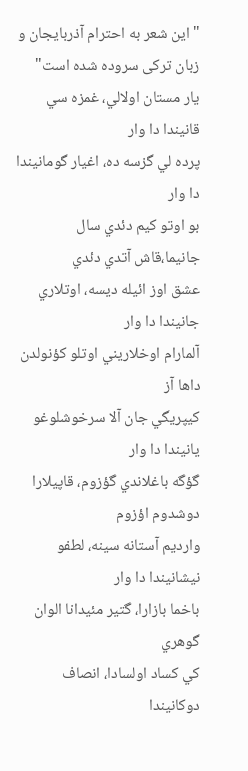"این شعر به احترام آذربایجان و زبان ترکی سروده شده است"
يار مستان اولالي، غمزه سي قانيندا دا وار
پرده لي گزسه ده، اغيار گومانيندا دا وار
بو اوتو كيم دئدي سال جانيما،قاش آتدي دئدي
عشق اوز ائيله ديسه، اوتلاري جانيندا دا وار
آلمارام اوخلاريني اوتلو كؤنولدن داها آز
كيپريگي جان آلا سرخوشلوغو يانيندا دا وار
گؤگه باغلاندي گؤزوم، قاپيلارا دوشدوم اؤزوم
وارديم آستانه سينه، لطفو نيشانيندا دا وار
باخما بازارا، گتير مئيدانا الوان گوهري
كي كساد اولسادا، انصاف دوكانيندا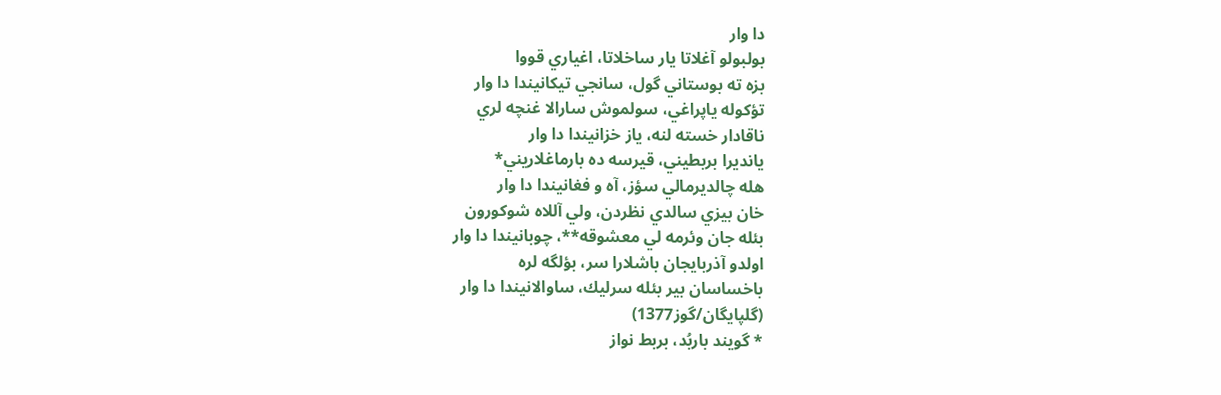دا وار
بولبولو آغلاتا يار ساخلاتا، اغياري قووا
بزه ته بوستاني گول، سانجي تيكانيندا دا وار
تؤكوله ياپراغي، سولموش سارالا غنچه لري
ناقادار خسته لنه، ياز خزانيندا دا وار
يانديرا بربطيني، قيرسه ده بارماغلاريني*
هله چالديرمالي سؤز، آه و فغانيندا دا وار
خان بيزي سالدي نظردن، ولي آللاه شوكورون
بئله جان وئرمه لي معشوقه**، چوبانيندا دا وار
اولدو آذربايجان باشلارا سر، بؤلگه لره
باخساسان بير بئله سرليك، ساوالانيندا دا وار
(گلپايگان/گوز1377)
* گویند باربُد، بربط نواز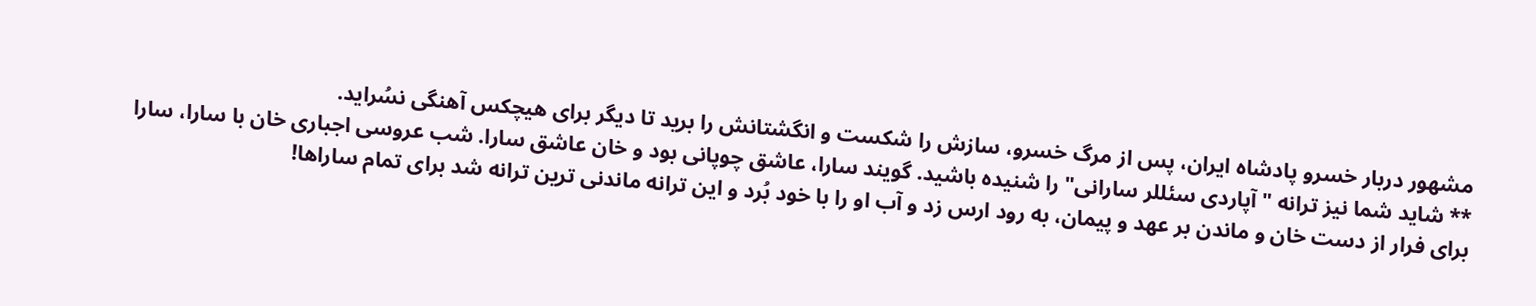مشهور دربار خسرو پادشاه ایران، پس از مرگ خسرو، سازش را شکست و انگشتانش را برید تا دیگر برای هیچکس آهنگی نسُراید.
** شاید شما نیز ترانه "آپاردی سئللر سارانی" را شنیده باشید. گویند سارا، عاشق چوپانی بود و خان عاشق سارا. شب عروسی اجباری خان با سارا، سارا برای فرار از دست خان و ماندن بر عهد و پیمان، به رود ارس زد و آب او را با خود بُرد و این ترانه ماندنی ترین ترانه شد برای تمام ساراها!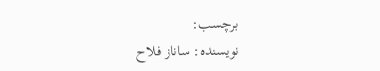برچسب:
نویسنده: ساناز فلاح